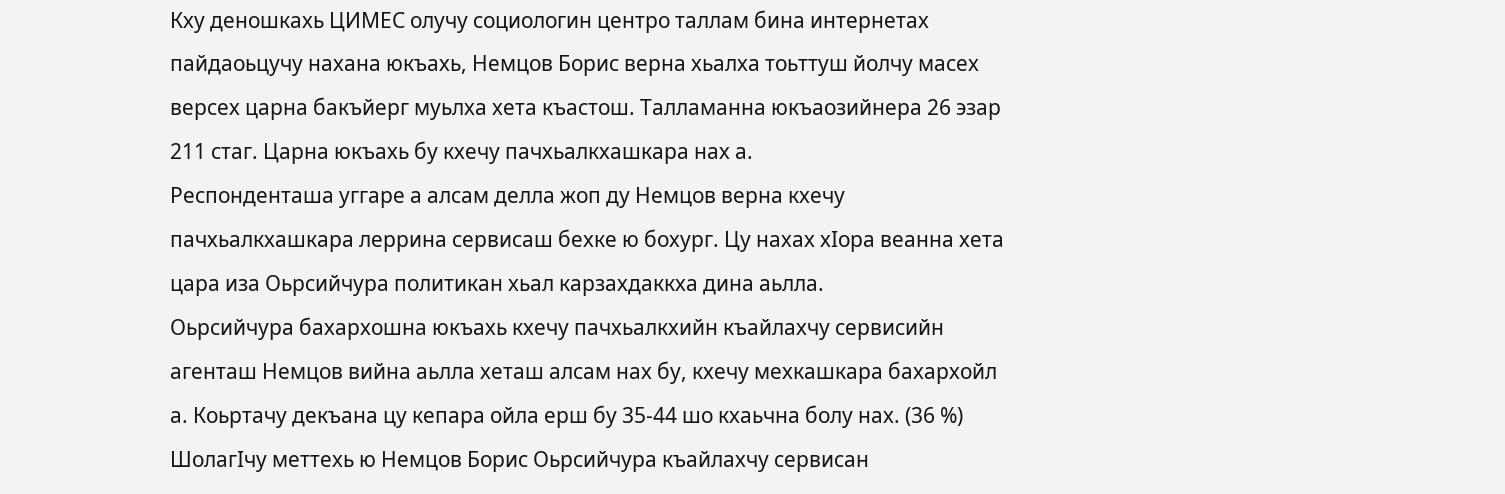Кху деношкахь ЦИМЕС олучу социологин центро таллам бина интернетах пайдаоьцучу нахана юкъахь, Немцов Борис верна хьалха тоьттуш йолчу масех версех царна бакъйерг муьлха хета къастош. Талламанна юкъаозийнера 26 эзар 211 стаг. Царна юкъахь бу кхечу пачхьалкхашкара нах а.
Респонденташа уггаре а алсам делла жоп ду Немцов верна кхечу пачхьалкхашкара леррина сервисаш бехке ю бохург. Цу нахах хIора веанна хета цара иза Оьрсийчура политикан хьал карзахдаккха дина аьлла.
Оьрсийчура бахархошна юкъахь кхечу пачхьалкхийн къайлахчу сервисийн агенташ Немцов вийна аьлла хеташ алсам нах бу, кхечу мехкашкара бахархойл а. Коьртачу декъана цу кепара ойла ерш бу 35-44 шо кхаьчна болу нах. (36 %)
ШолагIчу меттехь ю Немцов Борис Оьрсийчура къайлахчу сервисан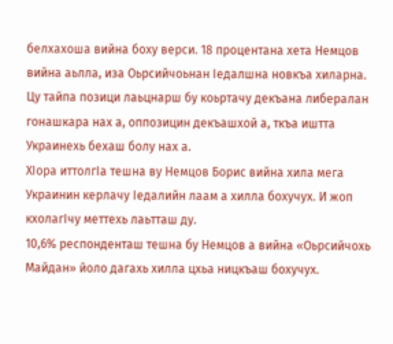белхахоша вийна боху верси. 18 процентана хета Немцов вийна аьлла, иза Оьрсийчоьнан Iедалшна новкъа хиларна.
Цу тайпа позици лаьцнарш бу коьртачу декъана либералан гонашкара нах а, оппозицин декъашхой а, ткъа иштта Украинехь бехаш болу нах а.
ХIора иттолгIа тешна ву Немцов Борис вийна хила мега Украинин керлачу Iедалийн лаам а хилла бохучух. И жоп кхолагIчу меттехь лаьтташ ду.
10,6% респонденташ тешна бу Немцов а вийна «Оьрсийчохь Майдан» йоло дагахь хилла цхьа ницкъаш бохучух.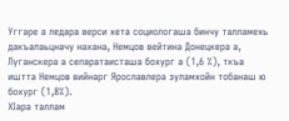Уггаре а ледара верси хета социологаша бинчу талламехь дакъалаьцначу нахана, Немцов вейтина Донецкера а, Луганскера а сепаратаисташа бохург а (1,6 %), ткъа иштта Немцов вийнарг Ярославлера зуламхойн тобанаш ю бохург (1,8%).
ХIара таллам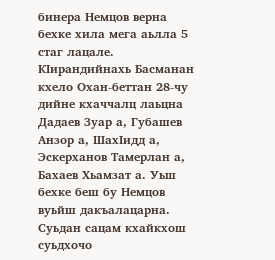бинера Немцов верна бехке хила мега аьлла 5 стаг лацале. КIирандийнахь Басманан кхело Охан-беттан 28-чу дийне кхаччалц лаьцна Дадаев Зуар а, Губашев Анзор а, ШахIидд а, Эскерханов Тамерлан а, Бахаев Хьамзат а. Уьш бехке беш бу Немцов вуьйш дакъалацарна.
Суьдан сацам кхайкхош суьдхочо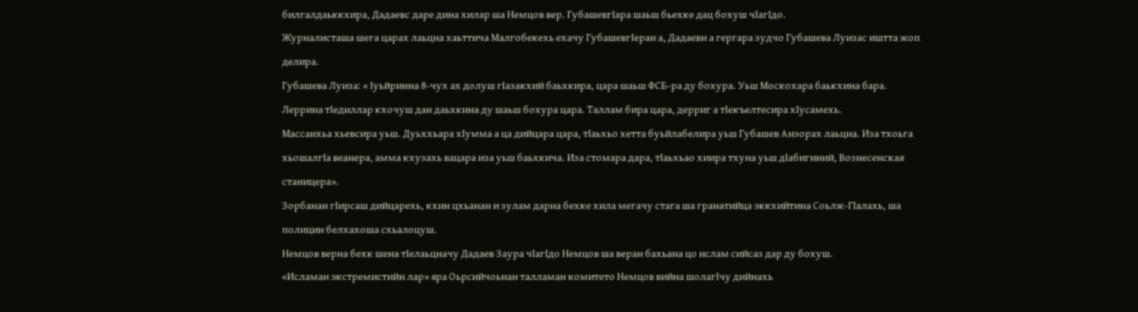билгалдаьккхира, Дадаевс даре дина хилар ша Немцов вер. ГубашевгIара шаьш бьехке дац бохуш чIагIдо.
Журналисташа шега царах лаьцна хаьттича Малгобекехь ехачу ГубашевгIеран а, Дадаевн а гергара зудчо Губашева Луизас иштта жоп делира.
Губашева Луиза: « Iуьйринна 8-чух ах долуш гIазакхий баьхкира, цара шаьш ФСБ-ра ду бохура. Уьш Москохара баькхина бара. Леррина тIедиллар кхочуш дан даьхкина ду шаьш бохура цара. Таллам бира цара, дерриг а тIекъелтесира хIусамехь.
Массанхьа хьевсира уьш. Дуьххьара хIумма а ца дийцара цара, тIаьхьо хетта буьйлабелира уьш Губашев Анзорах лаьцна. Иза тхоьга хьошалгIа веанера, амма кхузахь вацара иза уьш баьхкича. Иза стомара дара, тIаьхьао хиира тхуна уьш дIабигиний, Вознесенская станицера».
Зорбанан гIирсаш дийцарехь, кхин цхьанан и зулам дарна бехке хила мегачу стага ша гранатийца эккхийтина Соьлж-ГIалахь, ша полицин белхахоша схьалоцуш.
Немцов верна бехк шена тIелаьцначу Дадаев Заура чIагIдо Немцов ша веран бахьана цо ислам сийсаз дар ду бохуш.
«Исламан экстремистийн лар» яра Оьрсийчоьнан талламан комитето Немцов вийна шолагIчу дийнахь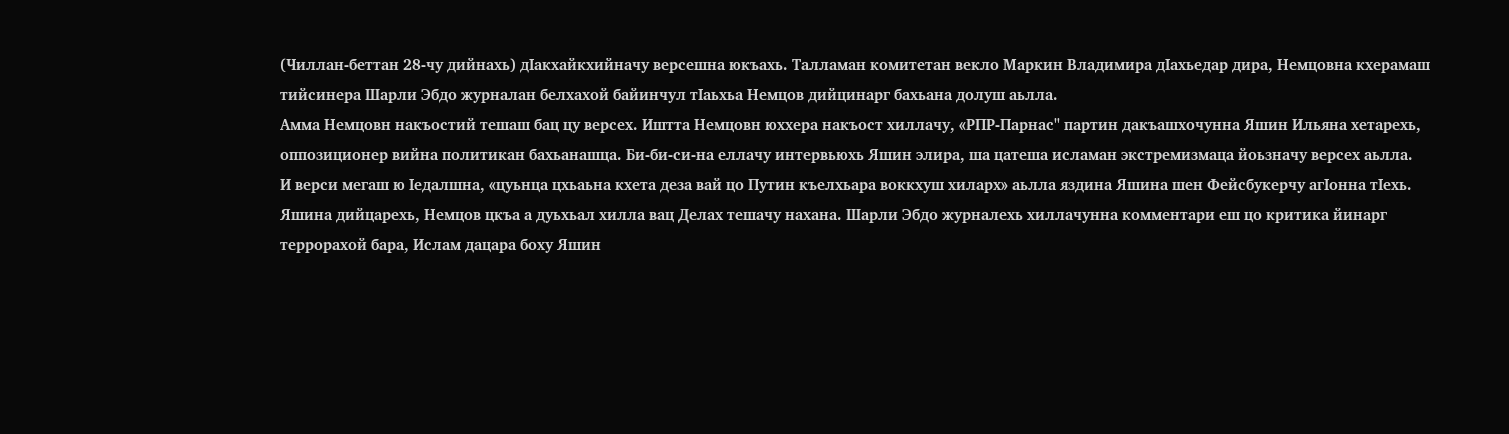(Чиллан-беттан 28-чу дийнахь) дIакхайкхийначу версешна юкъахь. Талламан комитетан векло Маркин Владимира дIахьедар дира, Немцовна кхерамаш тийсинера Шарли Эбдо журналан белхахой байинчул тIаьхьа Немцов дийцинарг бахьана долуш аьлла.
Амма Немцовн накъостий тешаш бац цу версех. Иштта Немцовн юххера накъост хиллачу, «РПР-Парнас" партин дакъашхочунна Яшин Ильяна хетарехь, оппозиционер вийна политикан бахьанашца. Би-би-си-на еллачу интервьюхь Яшин элира, ша цатеша исламан экстремизмаца йоьзначу версех аьлла.
И верси мегаш ю Iедалшна, «цуьнца цхьаьна кхета деза вай цо Путин къелхьара воккхуш хиларх» аьлла яздина Яшина шен Фейсбукерчу агIонна тIехь.
Яшина дийцарехь, Немцов цкъа а дуьхьал хилла вац Делах тешачу нахана. Шарли Эбдо журналехь хиллачунна комментари еш цо критика йинарг террорахой бара, Ислам дацара боху Яшин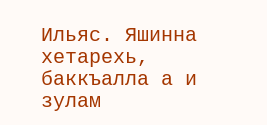Ильяс. Яшинна хетарехь, баккъалла а и зулам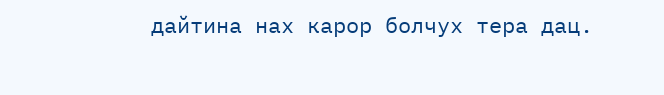дайтина нах карор болчух тера дац.